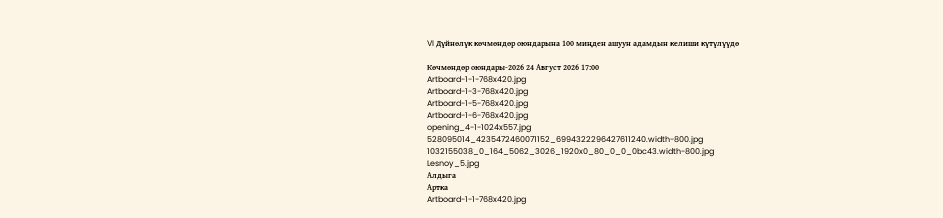VI Дүйнөлүк көчмөндөр оюндарына 100 миңден ашуун адамдын келиши күтүлүүдө

Көчмөндөр оюндары-2026 24 Август 2026 17:00
Artboard-1-1-768x420.jpg
Artboard-1-3-768x420.jpg
Artboard-1-5-768x420.jpg
Artboard-1-6-768x420.jpg
opening_4-1-1024x557.jpg
528095014_4235472460071152_6994322296427611240.width-800.jpg
1032155038_0_164_5062_3026_1920x0_80_0_0_0bc43.width-800.jpg
Lesnoy_5.jpg
Алдыга
Артка
Artboard-1-1-768x420.jpg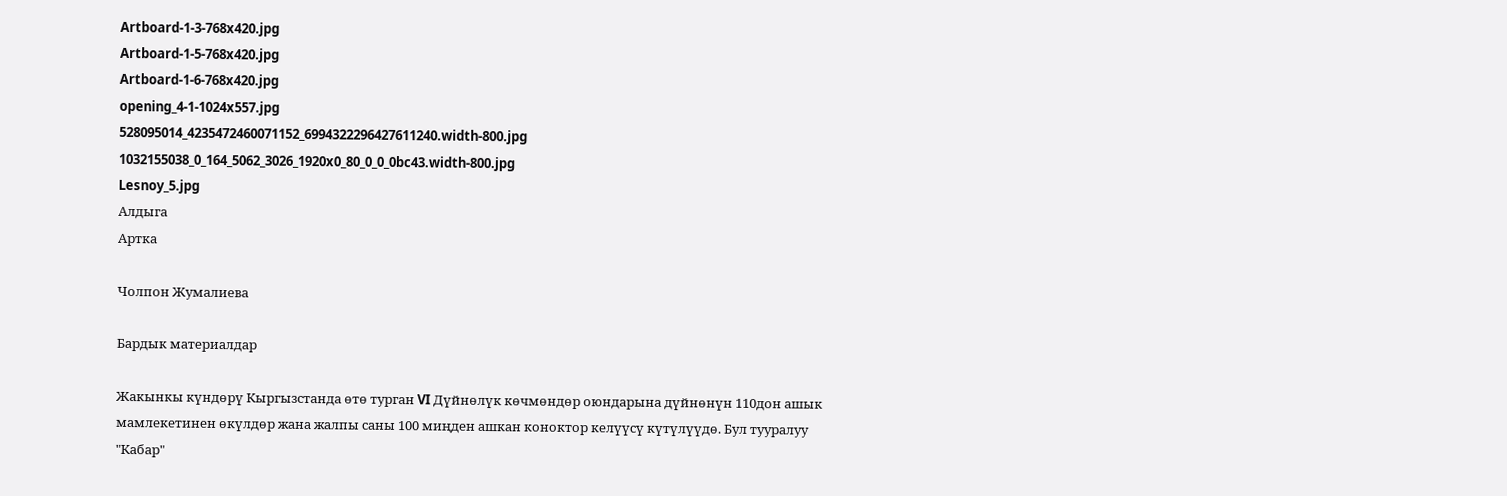Artboard-1-3-768x420.jpg
Artboard-1-5-768x420.jpg
Artboard-1-6-768x420.jpg
opening_4-1-1024x557.jpg
528095014_4235472460071152_6994322296427611240.width-800.jpg
1032155038_0_164_5062_3026_1920x0_80_0_0_0bc43.width-800.jpg
Lesnoy_5.jpg
Алдыга
Артка

Чолпон Жумалиева

Бардык материалдар

Жакынкы күндөрү Кыргызстанда өтө турган VI Дүйнөлүк көчмөндөр оюндарына дүйнөнүн 110дон ашык мамлекетинен өкүлдөр жана жалпы саны 100 миңден ашкан коноктор келүүсү күтүлүүдө. Бул тууралуу "Кабар"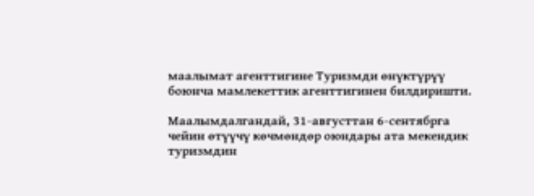маалымат агенттигине Туризмди өнүктүрүү боюнча мамлекеттик агенттигинен билдиришти.

Маалымдалгандай, 31-августтан 6-сентябрга чейин өтүүчү көчмөндөр оюндары ата мекендик туризмдин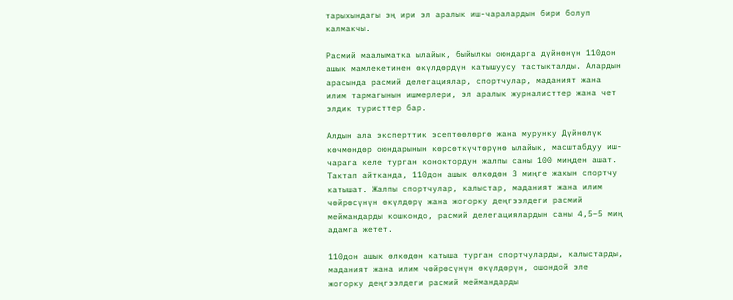тарыхындагы эң ири эл аралык иш-чаралардын бири болуп калмакчы.

Расмий маалыматка ылайык, быйылкы оюндарга дүйнөнүн 110дон ашык мамлекетинен өкүлдөрдүн катышуусу тастыкталды. Алардын арасында расмий делегациялар, спортчулар, маданият жана илим тармагынын ишмерлери, эл аралык журналисттер жана чет элдик туристтер бар.

Алдын ала эксперттик эсептөөлөргө жана мурунку Дүйнөлүк көчмөндөр оюндарынын көрсөткүчтөрүнө ылайык, масштабдуу иш-чарага келе турган коноктордун жалпы саны 100 миңден ашат. Тактап айтканда, 110дон ашык өлкөдөн 3 миңге жакын спортчу катышат. Жалпы спортчулар, калыстар, маданият жана илим чөйрөсүнүн өкүлдөрү жана жогорку деңгээлдеги расмий меймандарды кошкондо, расмий делегациялардын саны 4,5–5 миң адамга жетет.

110дон ашык өлкөдөн катыша турган спортчуларды, калыстарды, маданият жана илим чөйрөсүнүн өкүлдөрүн, ошондой эле жогорку деңгээлдеги расмий меймандарды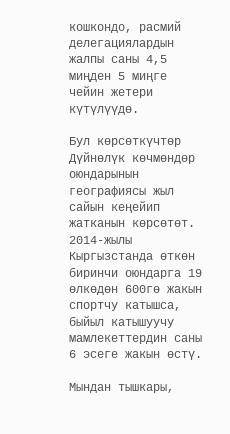кошкондо, расмий делегациялардын жалпы саны 4,5 миңден 5 миңге чейин жетери күтүлүүдө.

Бул көрсөткүчтөр Дүйнөлүк көчмөндөр оюндарынын географиясы жыл сайын кеңейип жатканын көрсөтөт. 2014-жылы Кыргызстанда өткөн биринчи оюндарга 19 өлкөдөн 600гө жакын спортчу катышса, быйыл катышуучу мамлекеттердин саны 6 эсеге жакын өстү.

Мындан тышкары,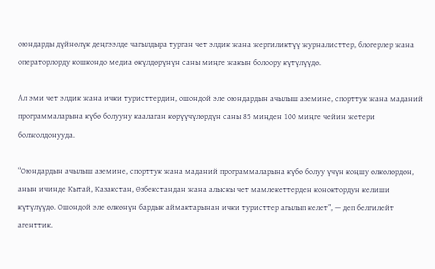оюндарды дүйнөлүк деңгээлде чагылдыра турган чет элдик жана жергиликтүү журналисттер, блогерлер жана операторлорду кошкондо медиа өкүлдөрүнүн саны миңге жакын болоору күтүлүүдө.

Ал эми чет элдик жана ички туристтердин, ошондой эле оюндардын ачылыш аземине, спорттук жана маданий программаларына күбө болууну каалаган көрүүчүлөрдүн саны 85 миңден 100 миңге чейин жетери болжолдонууда.

“Оюндардын ачылыш аземине, спорттук жана маданий программаларына күбө болуу үчүн коңшу өлкөлөрдөн, анын ичинде Кытай, Казакстан, Өзбекстандан жана алыскы чет мамлекеттерден коноктордун келиши күтүлүүдө. Ошондой эле өлкөнүн бардык аймактарынан ички туристтер агылып келет”, — деп белгилейт агенттик.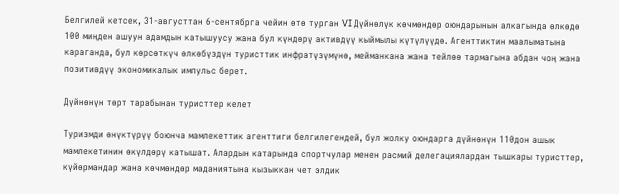Белгилей кетсек, 31-августтан 6-сентябрга чейин өтө турган VI Дүйнөлүк көчмөндөр оюндарынын алкагында өлкөдө 100 миңден ашуун адамдын катышуусу жана бул күндөрү активдүү кыймылы күтүлүүдө. Агенттиктин маалыматына караганда, бул көрсөткүч өлкөбүздүн туристтик инфратүзүмүнө, мейманкана жана тейлөө тармагына абдан чоң жана позитивдүү экономикалык импульс берет.

Дүйнөнүн төрт тарабынан туристтер келет

Туризмди өнүктүрүү боюнча мамлекеттик агенттиги белгилегендей, бул жолку оюндарга дүйнөнүн 110дон ашык мамлекетинин өкүлдөрү катышат. Алардын катарында спортчулар менен расмий делегациялардан тышкары туристтер, күйөрмандар жана көчмөндөр маданиятына кызыккан чет элдик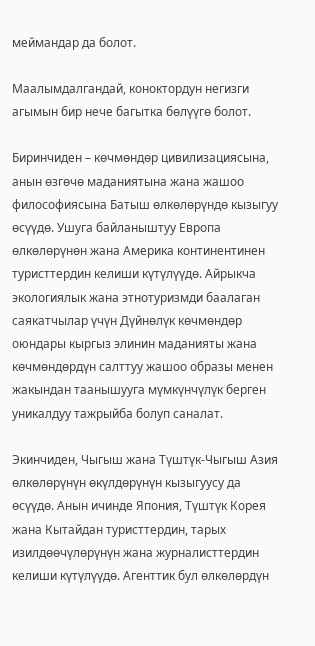меймандар да болот.

Маалымдалгандай, коноктордун негизги агымын бир нече багытка бөлүүгө болот.

Биринчиден – көчмөндөр цивилизациясына, анын өзгөчө маданиятына жана жашоо философиясына Батыш өлкөлөрүндө кызыгуу өсүүдө. Ушуга байланыштуу Европа өлкөлөрүнөн жана Америка континентинен туристтердин келиши күтүлүүдө. Айрыкча экологиялык жана этнотуризмди баалаган саякатчылар үчүн Дүйнөлүк көчмөндөр оюндары кыргыз элинин маданияты жана көчмөндөрдүн салттуу жашоо образы менен жакындан таанышууга мүмкүнчүлүк берген уникалдуу тажрыйба болуп саналат.

Экинчиден, Чыгыш жана Түштүк-Чыгыш Азия өлкөлөрүнүн өкүлдөрүнүн кызыгуусу да өсүүдө. Анын ичинде Япония, Түштүк Корея жана Кытайдан туристтердин, тарых изилдөөчүлөрүнүн жана журналисттердин келиши күтүлүүдө. Агенттик бул өлкөлөрдүн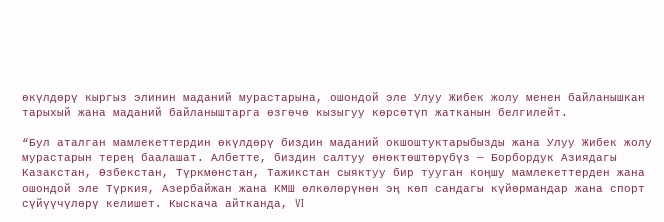өкүлдөрү кыргыз элинин маданий мурастарына, ошондой эле Улуу Жибек жолу менен байланышкан тарыхый жана маданий байланыштарга өзгөчө кызыгуу көрсөтүп жатканын белгилейт.

“Бул аталган мамлекеттердин өкүлдөрү биздин маданий окшоштуктарыбызды жана Улуу Жибек жолу мурастарын терең баалашат. Албетте, биздин салтуу өнөктөштөрүбүз — Борбордук Азиядагы Казакстан, Өзбекстан, Түркмөнстан, Тажикстан сыяктуу бир тууган коңшу мамлекеттерден жана ошондой эле Түркия, Азербайжан жана КМШ өлкөлөрүнөн эң көп сандагы күйөрмандар жана спорт сүйүүчүлөрү келишет. Кыскача айтканда, VI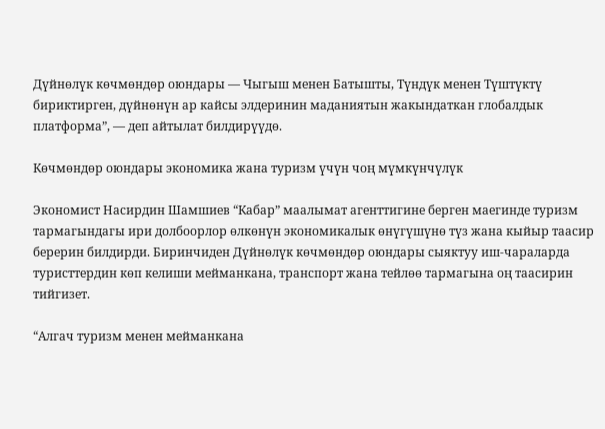Дүйнөлүк көчмөндөр оюндары — Чыгыш менен Батышты, Түндүк менен Түштүктү бириктирген, дүйнөнүн ар кайсы элдеринин маданиятын жакындаткан глобалдык платформа”, — деп айтылат билдирүүдө.

Көчмөндөр оюндары экономика жана туризм үчүн чоң мүмкүнчүлүк

Экономист Насирдин Шамшиев “Кабар” маалымат агенттигине берген маегинде туризм тармагындагы ири долбоорлор өлкөнүн экономикалык өнүгүшүнө түз жана кыйыр таасир берерин билдирди. Биринчиден Дүйнөлүк көчмөндөр оюндары сыяктуу иш-чараларда туристтердин көп келиши мейманкана, транспорт жана тейлөө тармагына оң таасирин тийгизет.

“Алгач туризм менен мейманкана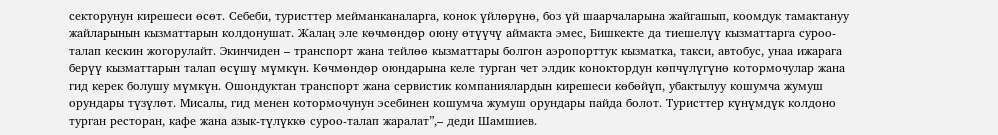секторунун кирешеси өсөт. Себеби, туристтер мейманканаларга, конок үйлөрүнө, боз үй шаарчаларына жайгашып, коомдук тамактануу жайларынын кызматтарын колдонушат. Жалаң эле көчмөндөр оюну өтүүчү аймакта эмес, Бишкекте да тиешелүү кызматтарга суроо-талап кескин жогорулайт. Экинчиден – транспорт жана тейлөө кызматтары болгон аэропорттук кызматка, такси, автобус, унаа ижарага берүү кызматтарын талап өсүшү мүмкүн. Көчмөндөр оюндарына келе турган чет элдик коноктордун көпчүлүгүнө котормочулар жана гид керек болушу мүмкүн. Ошондуктан транспорт жана сервистик компаниялардын кирешеси көбөйүп, убактылуу кошумча жумуш орундары түзүлөт. Мисалы, гид менен котормочунун эсебинен кошумча жумуш орундары пайда болот. Туристтер күнүмдүк колдоно турган ресторан, кафе жана азык-түлүккө суроо-талап жаралат”,– деди Шамшиев.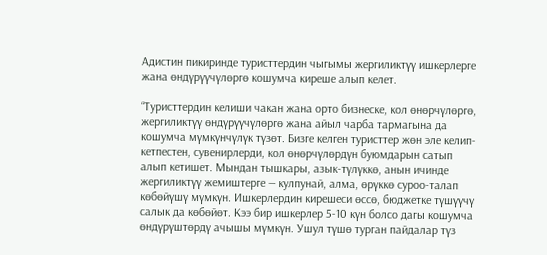Адистин пикиринде туристтердин чыгымы жергиликтүү ишкерлерге жана өндүрүүчүлөргө кошумча киреше алып келет.

“Туристтердин келиши чакан жана орто бизнеске, кол өнөрчүлөргө, жергиликтүү өндүрүүчүлөргө жана айыл чарба тармагына да кошумча мүмкүнчүлүк түзөт. Бизге келген туристтер жөн эле келип-кетпестен, сувенирлерди, кол өнөрчүлөрдүн буюмдарын сатып алып кетишет. Мындан тышкары, азык-түлүккө, анын ичинде жергиликтүү жемиштерге — кулпунай, алма, өрүккө суроо-талап көбөйүшү мүмкүн. Ишкерлердин кирешеси өссө, бюджетке түшүүчү салык да көбөйөт. Кээ бир ишкерлер 5-10 күн болсо дагы кошумча өндүрүштөрдү ачышы мүмкүн. Ушул түшө турган пайдалар түз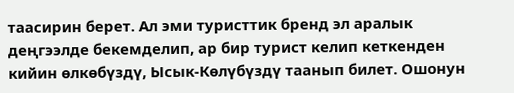таасирин берет. Ал эми туристтик бренд эл аралык деңгээлде бекемделип, ар бир турист келип кеткенден кийин өлкөбүздү, Ысык-Көлүбүздү таанып билет. Ошонун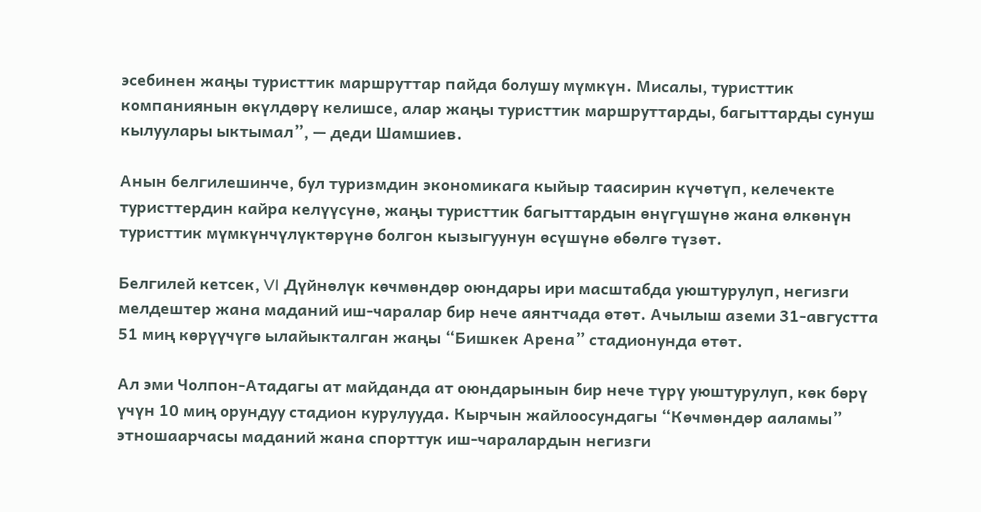эсебинен жаңы туристтик маршруттар пайда болушу мүмкүн. Мисалы, туристтик компаниянын өкүлдөрү келишсе, алар жаңы туристтик маршруттарды, багыттарды сунуш кылуулары ыктымал”, — деди Шамшиев.

Анын белгилешинче, бул туризмдин экономикага кыйыр таасирин күчөтүп, келечекте туристтердин кайра келүүсүнө, жаңы туристтик багыттардын өнүгүшүнө жана өлкөнүн туристтик мүмкүнчүлүктөрүнө болгон кызыгуунун өсүшүнө өбөлгө түзөт.

Белгилей кетсек, VI Дүйнөлүк көчмөндөр оюндары ири масштабда уюштурулуп, негизги мелдештер жана маданий иш-чаралар бир нече аянтчада өтөт. Ачылыш аземи 31-августта 51 миң көрүүчүгө ылайыкталган жаңы “Бишкек Арена” стадионунда өтөт.

Ал эми Чолпон-Атадагы ат майданда ат оюндарынын бир нече түрү уюштурулуп, көк бөрү үчүн 10 миң орундуу стадион курулууда. Кырчын жайлоосундагы “Көчмөндөр ааламы” этношаарчасы маданий жана спорттук иш-чаралардын негизги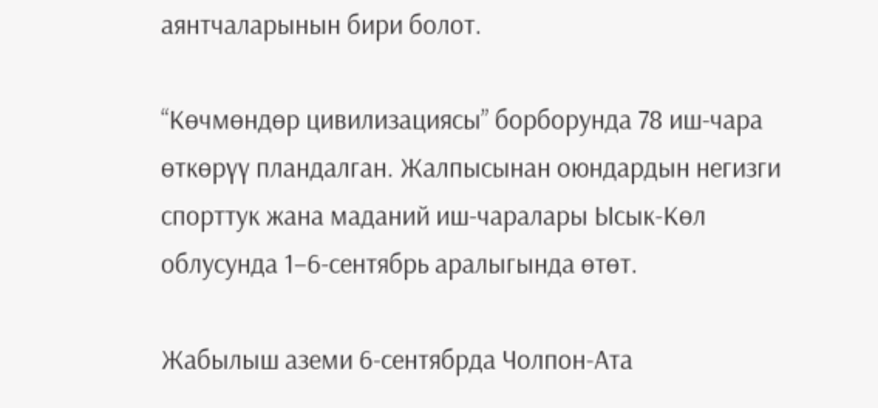аянтчаларынын бири болот.

“Көчмөндөр цивилизациясы” борборунда 78 иш-чара өткөрүү пландалган. Жалпысынан оюндардын негизги спорттук жана маданий иш-чаралары Ысык-Көл облусунда 1–6-сентябрь аралыгында өтөт.

Жабылыш аземи 6-сентябрда Чолпон-Ата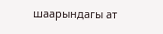шаарындагы ат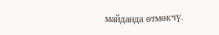майданда өтмөкчү.